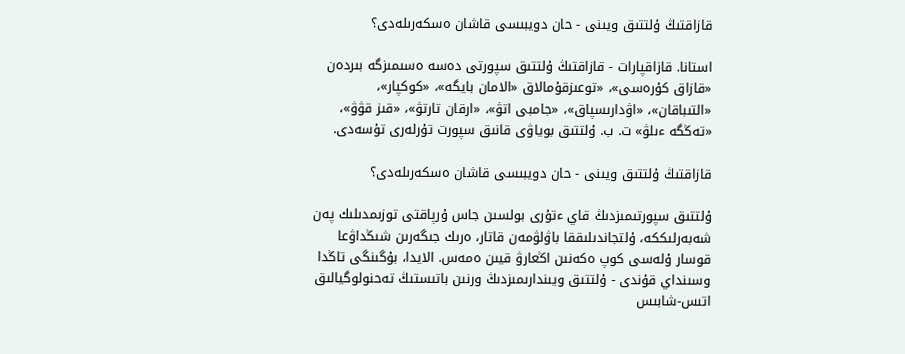قازاقتىڭ ۇلتتىق ويىنى - حان دويبىسى قاشان ەسكەرىلەدى؟

استانا. قازاقپارات - قازاقتىڭ ۇلتتىق سپورتى دەسە ەسىمىزگە بىردەن «قازاق كۇرەسى»، «توعىزقۇمالاق «الامان بايگە»، «كوكپار»، «التىباقان»، «اۋدارىسپاق»، «جامبى اتۋ»، «ارقان تارتۋ»، «قىز قۋۋ»، «تەڭگە ءىلۋ» ت. ب. ۇلتتىق بوياۋى قانىق سپورت تۇرلەرى تۇسەدى.

قازاقتىڭ ۇلتتىق ويىنى - حان دويبىسى قاشان ەسكەرىلەدى؟

ۇلتتىق سپورتىمىزدىڭ قاي ءتۇرى بولسىن جاس ۇرپاقتى توزىمدىلىك پەن شەبەرلىككە، ۇلتجاندىلىققا باۋلۋمەن قاتار، ەرىك جىگەرىن شىڭداۋعا قوسار ۇلەسى كوپ ەكەنىن اڭعارۋ قيىن ەمەس. الايدا، بۇگىنگى تاڭدا وسىنداي قۇندى - ۇلتتىق ويىندارىمىزدىڭ ورنىن باتىستىڭ تەحنولوگيالىق اتىس-شابىس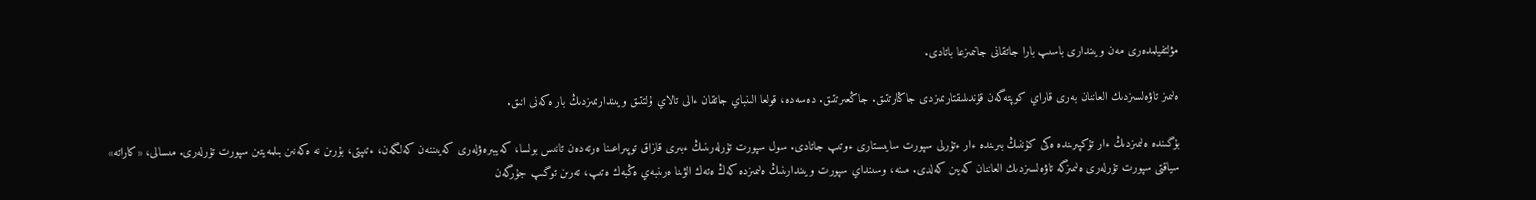مۋلتفيلمدەرى مەن ويىندارى باسىپ بارا جاتقانى جانىمىزعا باتادى.

ەلىمىز تاۋەلسىزدىك العاننان بەرى قاراي كوپتەگەن قۇندىلىقتارىمىزدى جاڭارتتىق. جاڭعىرتتىق. دەسەدە، قولعا الىنباي جاتقان ءالى تالاي ۇلتتىق ويىندارىمىزدىڭ بار ەكەنى انىق.

بۇگىندە ەلىمىزدىڭ ءار تۇكپىرىندە ەكى كۇننىڭ بىرىندە ءار ءتۇرلى سپورت سايىستارى ءوتىپ جاتادى. سول سپورت تۇرلەرىنىڭ ءبىرى قازاق توپىراعىنا ەرتەدەن تانىس بولسا، كەيبىرەۋلەرى كەيىننەن كەلگەن، ءتىپتى، بۇرىن نە ەكەنىن بىلمەيتىن سپورت تۇرلەرى. مىسالى، «كاراتە» سياقتى سپورت تۇرلەرى ەلىمىزگە تاۋەلسىزدىك العاننان كەيىن كەلدى. مىنە، وسىنداي سپورت ويىندارىنىڭ ەلىمىزدە كەڭ ەتەك الۋىنا ەرىنبەي ەڭبەك ەتىپ، تەرىن توگىپ جۇرگەن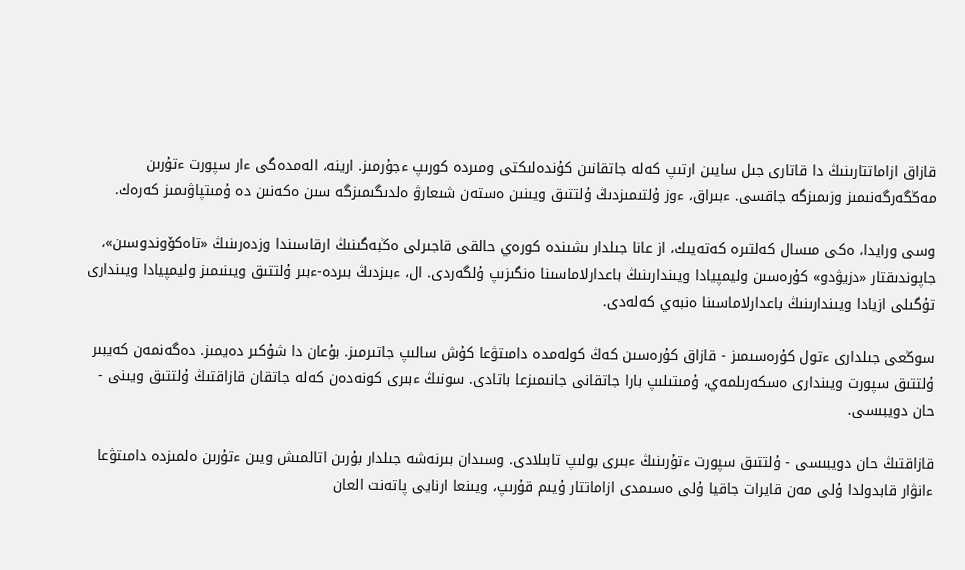قازاق ازاماتتارىنىڭ دا قاتارى جىل سايىن ارتىپ كەلە جاتقانىن كۇندەلىكتى ومىردە كورىپ ءجۇرمىز. ارينە، الەمدەگى ءار سپورت ءتۇرىن مەڭگەرگەنىمىز وزىمىزگە جاقسى. ءبىراق، ءوز ۇلتىمىزدىڭ ۇلتتىق ويىنىن ەستەن شىعارۋ ەلدىگىمىزگە سىن ەكەنىن دە ۇمىتپاۋىمىز كەرەك.

وسى ورايدا، ەكى مىسال كەلتىرە كەتەيىك، از عانا جىلدار ىشىندە كورەي حالقى قاجىرلى ەڭبەگىنىڭ ارقاسىندا وزدەرىنىڭ «تاەكۆوندوسىن»، جاپوندىقتار «دزيۋدو» كۇرەسىن وليمپيادا ويىندارىنىڭ باعدارلاماسىنا ەنگىزىپ ۇلگەردى. ال، ءبىزدىڭ بىردە-ءبىر ۇلتتىق ويىنىمىز وليمپيادا ويىندارى تۇگىلى ازيادا ويىندارىنىڭ باعدارلاماسىنا ەنبەي كەلەدى.

سوڭعى جىلدارى ءتول كۇرەسىمىز - قازاق كۇرەسىن كەڭ كولەمدە دامىتۋعا كۇش سالىپ جاتىرمىز. بۇعان دا شۇكىر دەيمىز. دەگەنمەن كەيبىر ۇلتتىق سپورت ويىندارى ەسكەرىلمەي، ۇمىتىلىپ بارا جاتقانى جانىمىزعا باتادى. سونىڭ ءبىرى كونەدەن كەلە جاتقان قازاقتىڭ ۇلتتىق ويىنى - حان دويبىسى.

قازاقتىڭ حان دويبىسى - ۇلتتىق سپورت ءتۇرىنىڭ ءبىرى بولىپ تابىلادى. وسىدان بىرنەشە جىلدار بۇرىن اتالمىش ويىن ءتۇرىن ەلمىزدە دامىتۋعا ءانۋار قابدولدا ۇلى مەن قايرات جاقيا ۇلى ەسىمدى ازاماتتار ۇيىم قۇرىپ، ويىنعا ارنايى پاتەنت العان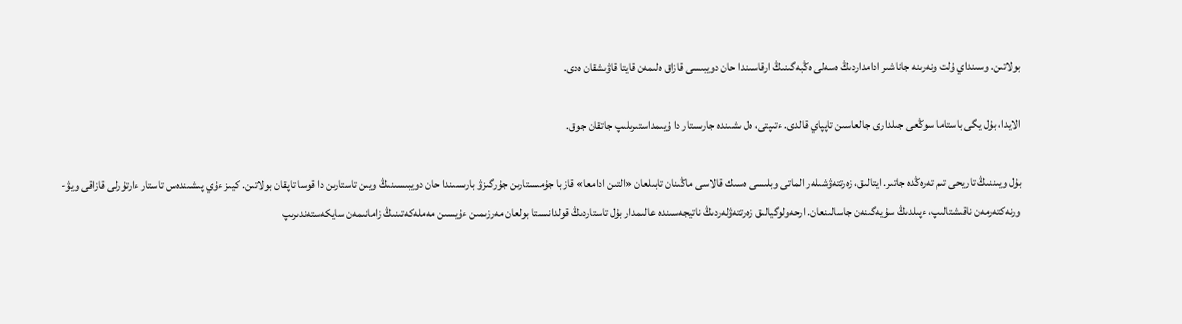بولاتىن. وسىنداي ۇلت ونەرىنە جاناشىر ادامداردىڭ ەسەلى ەڭبەگىنىڭ ارقاسىندا حان دويبىسى قازاق ەلىمەن قايتا قاۋىشقان ەدى.

الايدا، بۇل يگى باستاما سوڭعى جىلدارى جالعاسىن تاپپاي قالدى. ءتىپتى، ەل ىشىندە جارىستار دا ۇيىمداستىرىلىپ جاتقان جوق.

بۇل ويىننىڭ تاريحى تىم تەرەڭدە جاتىر. ايتالىق، زەرتتەۋشىلەر الماتى وبلىسى ەسىك قالاسى ماڭىنان تابىلعان «التىن ادامعا» قازبا جۇمىستارىن جۇرگىزۋ بارىسىندا حان دويبىسىنىڭ ويىن تاستارىن دا قوسا تاپقان بولاتىن. كيىز ءۇي پىشىندەس تاستار ءارتۇرلى قازاقى ويۋ-ورنەكتەرمەن ناقىشتالىپ، ءپىلدىڭ سۇيەگىنەن جاسالىنعان. ارحەولوگيالىق زەرتتەۋلەردىڭ ناتيجەسىندە عالىمدار بۇل تاستاردىڭ قولدانىستا بولعان مەرزىمىن ءۇيسىن مەملەكەتىنىڭ زامانىمەن سايكەستەندىرىپ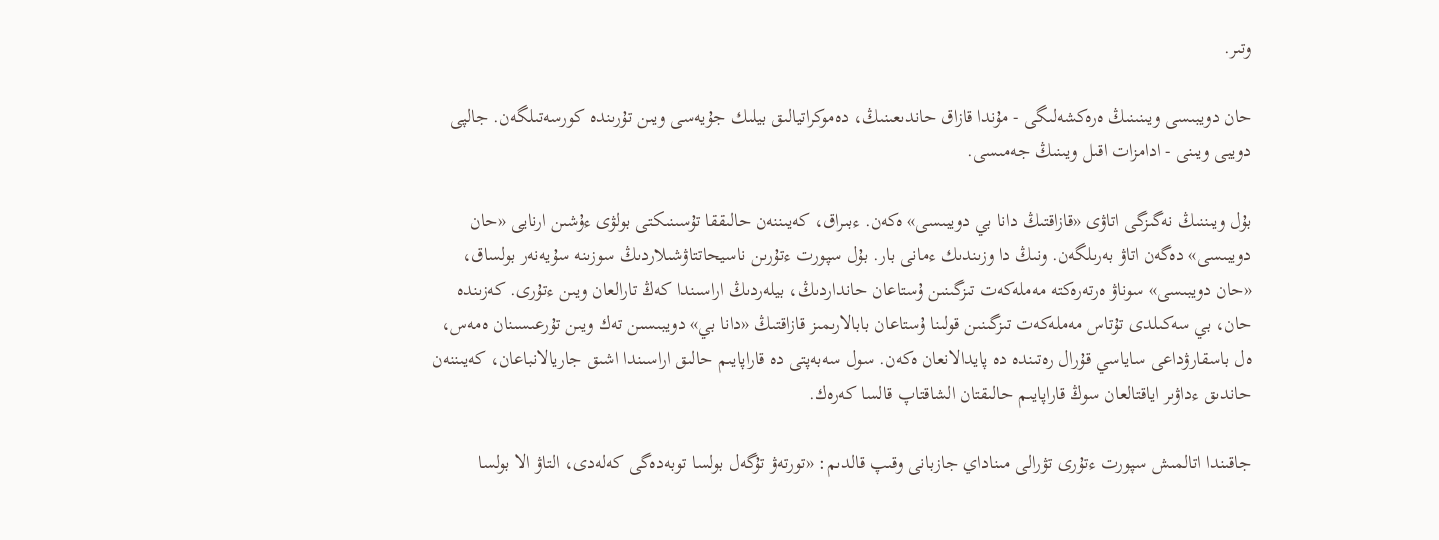وتىر.

حان دويبىسى ويىنىنىڭ ەرەكشەلىگى - مۇندا قازاق حاندىعىنىڭ، دەموكراتيالىق بيلىك جۇيەسى ويىن تۇرىندە كورسەتىلگەن. جالپى دويبى ويىنى - ادامزات اقىل ويىنىڭ جەمىسى.

بۇل ويىننىڭ نەگىزگى اتاۋى «قازاقتىڭ دانا بي دويبىسى» ەكەن. ءبىراق، كەيىننەن حالىققا تۇسىنىكتى بولۋى ءۇشىن ارنايى «حان دويبىسى» دەگەن اتاۋ بەرىلگەن. ونىڭ دا وزىندىك ءمانى بار. بۇل سپورت ءتۇرىن ناسيحاتتاۋشىلاردىڭ سوزىنە سۇيەنەر بولساق، «حان دويبىسى» سوناۋ ەرتەرەكتە مەملەكەت تىزگىنىن ۇستاعان حانداردىڭ، بيلەردىڭ اراسىندا كەڭ تارالعان ويىن ءتۇرى. كەزىندە حان، بي سەكىلدى تۇتاس مەملەكەت تىزگىنىن قولىنا ۇستاعان بابالارىمىز قازاقتىڭ «دانا بي» دويبىسىن تەك ويىن تۇرعىسىنان ەمەس، ەل باسقارۋداعى ساياسي قۇرال رەتىندە دە پايدالانعان ەكەن. سول سەبەپتى دە قاراپايىم حالىق اراسىندا اشىق جاريالانباعان، كەيىننەن حاندىق ءداۋىر اياقتالعان سوڭ قاراپايىم حالىقتان الشاقتاپ قالسا كەرەك.

جاقىندا اتالمىش سپورت ءتۇرى تۋرالى مىناداي جازبانى وقىپ قالدىم: «تورتەۋ تۇگەل بولسا توبەدەگى كەلەدى، التاۋ الا بولسا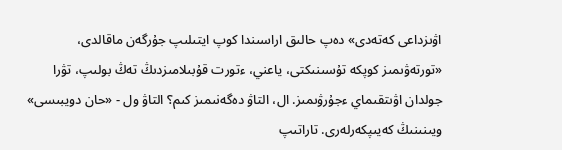اۋىزداعى كەتەدى» دەپ حالىق اراسىندا كوپ ايتىلىپ جۇرگەن ماقالدى، «تورتەۋىمىز كوپكە تۇسىنىكتى، ياعني، ءتورت قۇبىلامىزدىڭ تەڭ بولىپ، تۋرا جولدان اۋىتقىماي ءجۇرۋىمىز. ال، التاۋ دەگەنىمىز كىم؟ التاۋ ول - «حان دويبىسى» ويىنىنىڭ كەيىپكەرلەرى. تاراتىپ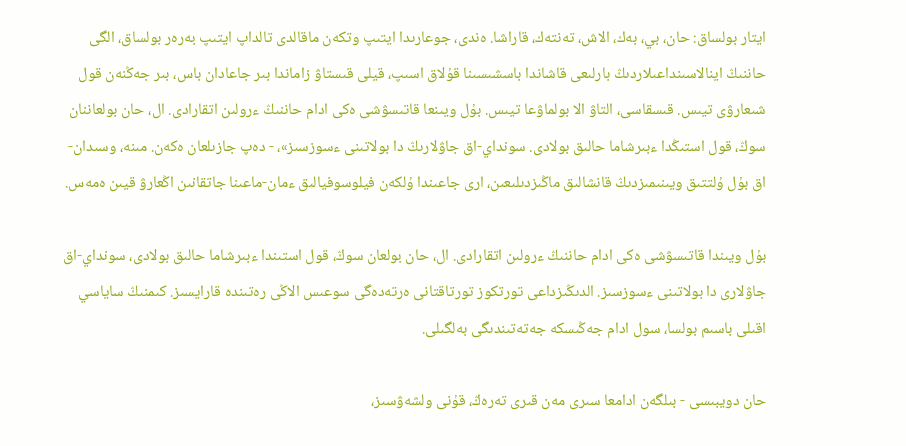ايتار بولساق: حان، بي، بەك، الاش، تەنتەك، قاراشا. ەندى، جوعارىدا ايتىپ وتكەن ماقالدى تالداپ ايتىپ بەرەر بولساق، الگى حاننىڭ اينالاسىنداعىلاردىڭ بارلىعى قاشاندا باسشىسىنا قۇلاق اسىپ، قيلى قىستاۋ زاماندا بىر جاعادان باس، بىر جەڭنەن قول شىعارۋى تيىس. قىسقاسى، التاۋ الا بولماۋعا تيىس. بۇل ويىنعا قاتىسۋشى ەكى ادام حاننىڭ ءرولىن اتقارادى. ال، حان بولعاننان سوڭ، قول استىڭدا ءبىرشاما حالىق بولادى. سونداي-اق جاۋلارىڭ دا بولاتىنى ءسوزسىز»، - دەپ جازىلعان ەكەن. مىنە، وسىدان-اق بۇل ۇلتتىق ويىنىمىزدىڭ قانشالىق ماڭىزدىلىعىن، ارى جاعىندا ۇلكەن فيلوسوفيالىق ءمان-ماعىنا جاتقانىن اڭعارۋ قيىن ەمەس.

بۇل ويىندا قاتىسۋشى ەكى ادام حاننىڭ ءرولىن اتقارادى. ال، حان بولعان سوڭ، قول استىندا ءبىرشاما حالىق بولادى، سونداي-اق جاۋلارى دا بولاتىنى ءسوزسىز. الدىڭىزداعى تورتكوز تورتاقتانى ەرتەدەگى سوعىس الاڭى رەتىندە قارايسىز. كىمنىڭ ساياسي اقىلى باسىم بولسا، سول ادام جەڭىسكە جەتەتىندىگى بەلگىلى.

حان دويبىسى - بىلگەن ادامعا سىرى مەن قىرى تەرەڭ، قۇنى ولشەۋسىز،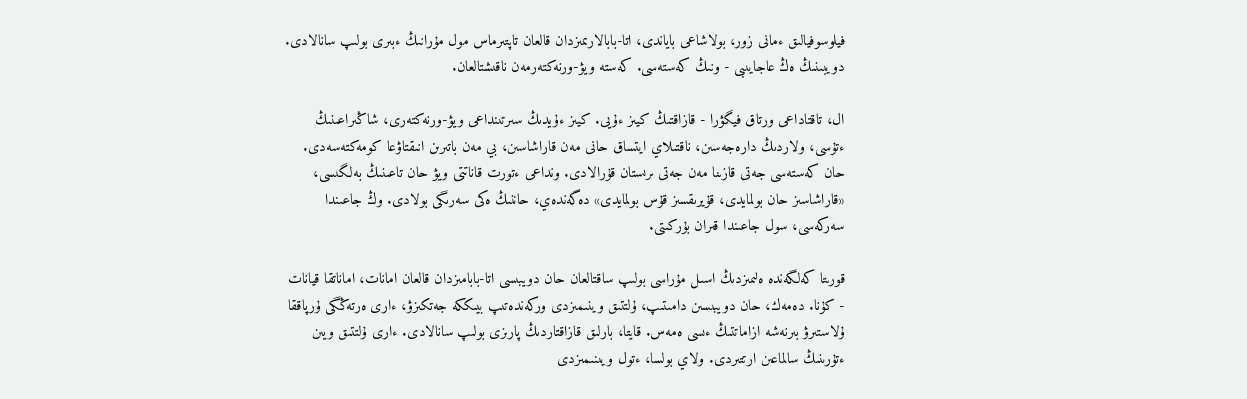فيلوسوفيالىق ءمانى زور، بولاشاعى باياندى، اتا-بابالارىمىزدان قالعان تاپتىرماس مول مۇرانىڭ ءبىرى بولىپ سانالادى. دويبىنىڭ ەڭ عاجايىبى - ونىڭ كەستەسى. كەستە ويۋ-ورنەكتەرمەن ناقىشتالعان.

ال، تاقتاداعى ورتاق فيگۋرا - قازاقتىڭ كيىز ءۇيى. كيىز ءۇيدىڭ سىرتىنداعى ويۋ-ورنەكتەرى، شاڭىراعىنىڭ ءتۇسى، ولاردىڭ دارەجەسىن، ناقتىلاي ايتساق حانى مەن قاراشاسىن، بي مەن باتىرىن انىقتاۋعا كومەكتەسەدى. حان كەستەسى جەتى قازىنا مەن جەتى ىرىستان قۇرالادى. ونداعى ءتورت قاناتتى ويۋ حان تاعىنىڭ بەلگىسى، «قاراشاسىز حان بولمايدى، قۇيرىقسىز قۇس بولمايدى» دەگەندەي، حاننىڭ ەكى سەرىگى بولادى. وڭ جاعىندا سەركەسى، سول جاعىندا قىران بۇركىتى.

قورىتا كەلگەندە ەلىمىزدىڭ اسىل مۇراسى بولىپ ساقتالعان حان دويبىسى اتا-بابامىزدان قالعان امانات، اماناتقا قيانات - كۇنا. دەمەك، حان دويبىسىن دامىتىپ، ۇلتتىق وينىمىزدى وركەندەتىپ بيىككە جەتكىزۋ، ءارى ەرتەڭگى ۇرپاققا ۇلاستىرۋ بىرنەشە ازاماتتىڭ ءىسى ەمەس. قايتا، بارلىق قازاقتاردىڭ پارىزى بولىپ سانالادى. ءارى ۇلتتىق ويىن ءتۇرىنىڭ سالماعىن ارتتىردى. ولاي بولسا، ءتول ويىنىمىزدى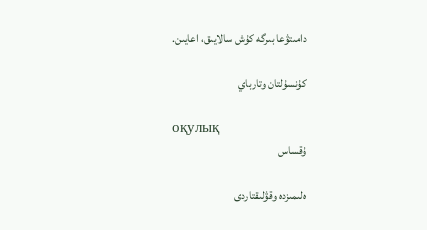دامىتۋعا بىرگە كۇش سالايىق، اعايىن.

كۇنسۇلتان وتارباي

оқулық
ۇقساس

ەلىمىزدە وقۋلىقتاردى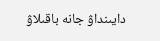دايىنداۋ جانە باقىلاۋ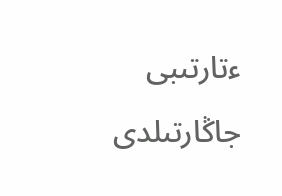ءتارتىبى جاڭارتىلدى